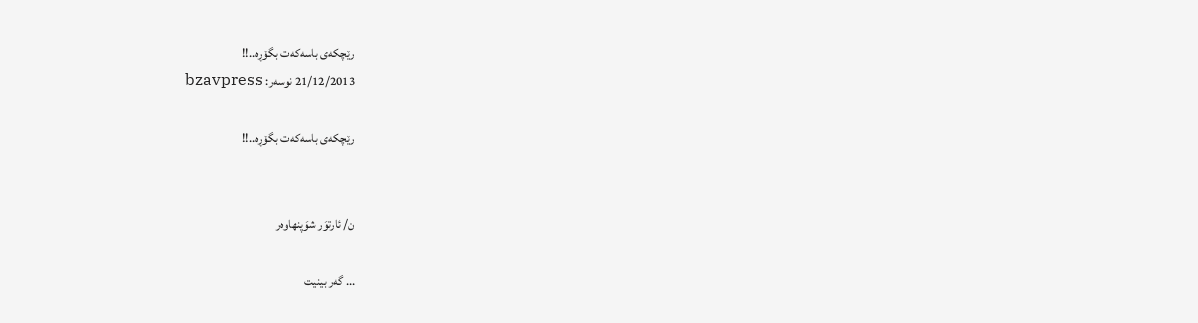رێچكه‌ی‌ باسه‌كه‌ت بگۆڕه‌..!!
21/12/2013 نوسەر: bzavpress

رێچكه‌ی‌ باسه‌كه‌ت بگۆڕه‌..!!


ن/ ئارتوَر شوَپنهاوه‌ر

... گه‌ر بینیت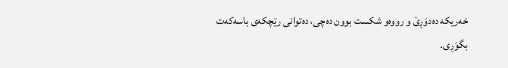خه‌ریكه‌ ده‌دوَڕێ و رووه‌و شكست بوون ده‌چی، ده‌توانی رێچكه‌ی‌ باسه‌كه‌ت بگوَڕی.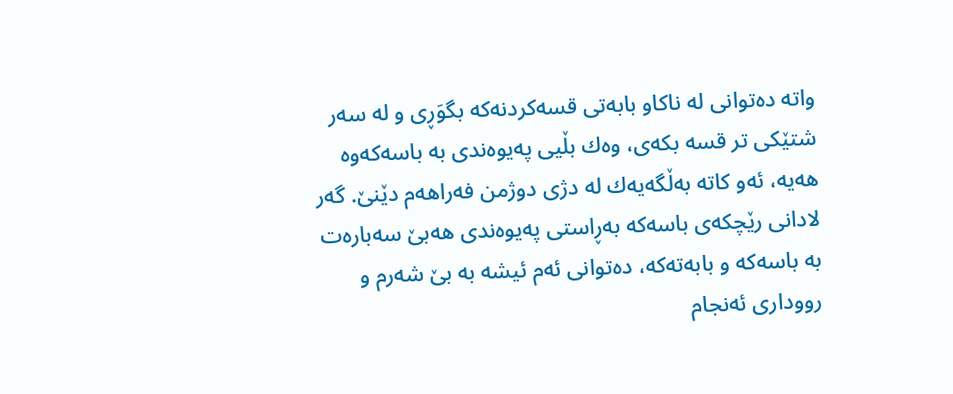واته‌ ده‌توانی له‌ ناكاو بابه‌تی‌ قسه‌كردنه‌كه‌ بگوَڕی‌ و له‌ سه‌ر شتێكی‌ تر قسه‌ بكه‌ی‌، وه‌ك بڵیی په‌یوه‌ندی‌ به‌ باسه‌كه‌وه‌ هه‌یه‌، ئه‌و كاته‌ به‌ڵگه‌یه‌ك له‌ دژی‌ دوژمن فه‌راهه‌م دێنێ. گه‌ر لادانی‌ رێچكه‌ی‌ باسه‌كه‌ به‌ڕاستی‌ په‌یوه‌ندی‌ هه‌بێ سه‌باره‌ت به‌ باسه‌كه‌ و بابه‌ته‌كه‌، ده‌توانی‌ ئه‌م ئیشه‌ به‌ بێ شه‌رم و رووداری‌ ئه‌نجام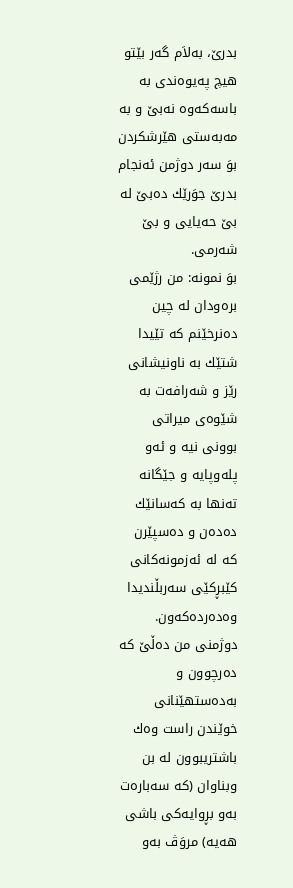بدرێ، به‌لاَم گه‌ر بێتو هیچ په‌یوه‌ندی‌ به‌ باسه‌كه‌وه‌ نه‌بێ و به‌ مه‌به‌ستی‌ هێرشكردن بوَ سه‌ر دوژمن ئه‌نجام بدرێ جوَرێك ده‌بێ له‌ بێ حه‌یایی و بێ شه‌رمی‌.
بوَ نمونه‌: من رژێمی‌ بره‌ودان له‌ چین ده‌نرخێنم كه‌ تێیدا شتێك به‌ ناونیشانی‌ رێز و شه‌رافه‌ت به‌ شێوه‌ی‌ میراتی‌ بوونی‌ نیه‌ و ئه‌و پله‌وپایه‌ و جێگانه‌ ته‌نها به‌ كه‌سانێك ده‌ده‌ن و ده‌سپێرن كه‌ له‌ ئه‌زمونه‌كانی‌ كێبڕكێی سه‌ربڵندیدا وه‌ده‌رده‌كه‌ون. دوژمنی‌ من ده‌ڵێ كه‌ ده‌رچوون و به‌ده‌ستهێنانی‌ خوێندن راست وه‌ك باشتریبوون له‌ بن وبناوان (كه‌ سه‌باره‌ت به‌و بڕوایه‌كی‌ باشی هه‌یه‌) مروَڤ به‌و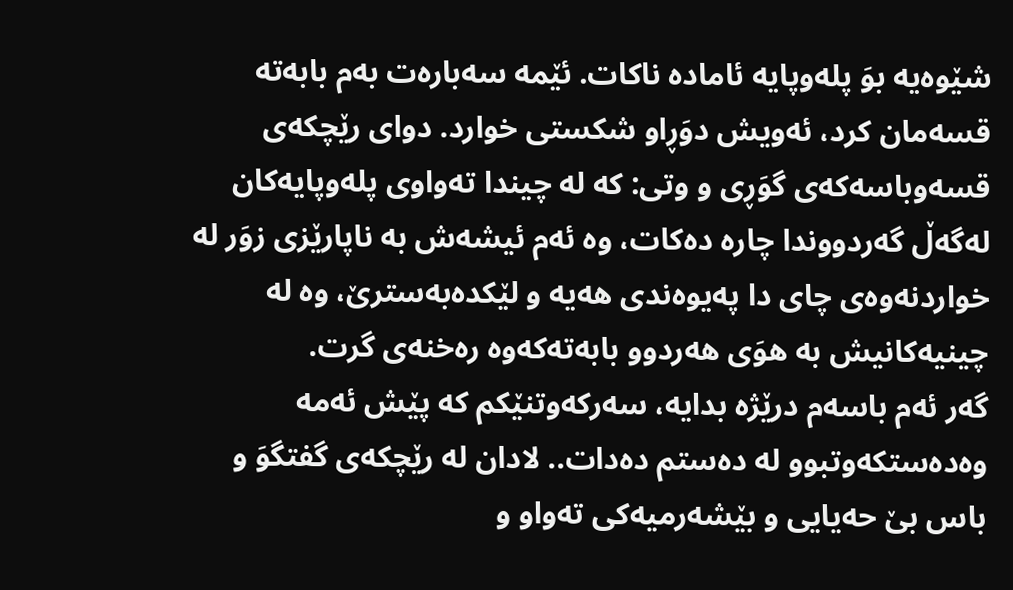شێوه‌یه‌ بوَ پله‌وپایه‌ ئاماده‌ ناكات. ئێمه‌ سه‌باره‌ت به‌م بابه‌ته‌ قسه‌مان كرد، ئه‌ویش دوَڕاو شكستی‌ خوارد. دوای‌ رێچكه‌ی‌ قسه‌وباسه‌كه‌ی‌ گوَڕی و وتی‌: كه‌ له‌ چیندا ته‌واوی‌ پله‌وپایه‌كان له‌گه‌ڵ گه‌ردووندا چاره‌ ده‌كات، وه‌ ئه‌م ئیشه‌ش به‌ ناپارێزی‌ زوَر له‌ خواردنه‌وه‌ی‌ چای دا په‌یوه‌ندی‌ هه‌یه‌ و لێكده‌به‌سترێ، وه‌ له‌ چینیه‌كانیش به‌ هوَی‌ هه‌ردوو بابه‌ته‌كه‌وه‌ ره‌خنه‌ی‌ گرت.
گه‌ر ئه‌م باسه‌م درێژه‌ بدایه‌، سه‌ركه‌وتنێكم كه‌ پێش ئه‌مه‌ وه‌ده‌ستكه‌وتبوو له‌ ده‌ستم ده‌دات.. لادان له‌ رێچكه‌ی‌ گفتگوَ و باس بێ حه‌یایی و بێشه‌رمیه‌كی‌ ته‌واو و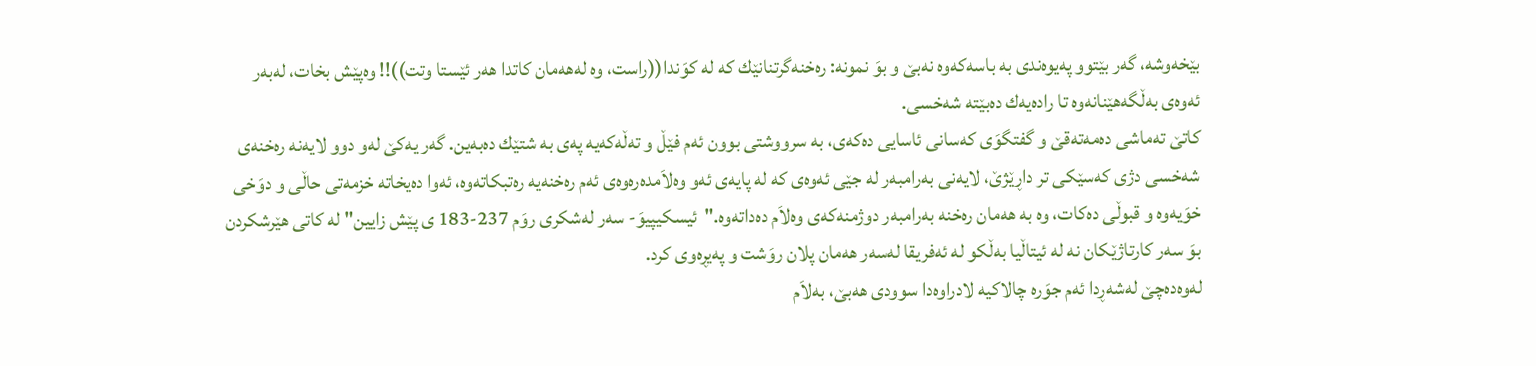بێخه‌وشه‌، گه‌ر بێتوو په‌یوه‌ندی‌ به‌ باسه‌كه‌وه‌ نه‌بێ و بوَ نمونه‌: ره‌خنه‌گرتنانێك كه‌ له‌ كوَندا((راست، وه‌ له‌هه‌مان كاتدا هه‌ر ئێستا وتت))!! وه‌پێش بخات، له‌به‌ر ئه‌وه‌ی‌ به‌ڵگه‌هێنانه‌وه‌ تا راده‌یه‌ك ده‌بێته‌ شه‌خسی.
كاتێ ته‌ماشی ده‌مه‌ته‌قێ و گفتگوَی‌ كه‌سانی‌ ئاسایی ده‌كه‌ی‌، به‌ سرووشتی‌ بوون ئه‌م فێڵ و ته‌ڵه‌كه‌یه‌ په‌ی به‌ شتێك ده‌به‌ین. گه‌ر یه‌كێ له‌و دوو لایه‌نه‌ ره‌خنه‌ی‌ شه‌خسی دژی‌ كه‌سێكی‌ تر داڕێژێ، لایه‌نی‌ به‌رامبه‌ر له‌ جێی ئه‌وه‌ی‌ كه‌ له‌ پایه‌ی‌ ئه‌و وه‌لاَمده‌ره‌وه‌ی‌ ئه‌م ره‌خنه‌یه‌ ره‌تبكاته‌وه‌، ئه‌وا ده‌یخاته‌ خزمه‌تی‌ حاڵی‌ و دوَخی‌ خوَیه‌وه‌ و قبوڵی‌ ده‌كات، وه‌ به‌ هه‌مان ره‌خنه‌ به‌رامبه‌ر دوژمنه‌كه‌ی‌ وه‌لاَم ده‌داته‌وه‌."ئیسكیپیوَ- سه‌ر له‌شكری‌ روَم 237-183 ی پێش زایین" له‌ كاتی‌ هێرشكردن بوَ سه‌ر كارتاژێكان نه‌ له‌ ئیتاڵیا به‌ڵكو له‌ ئه‌فریقا له‌سه‌ر هه‌مان پلان روَشت و په‌یڕه‌وی‌ كرد.
له‌وه‌ده‌چێ له‌شه‌ڕدا ئه‌م جوَره‌ چالاكیه‌ لادراوه‌دا سوودی‌ هه‌بێ، به‌لاَم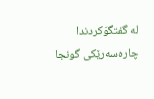له‌ گفتگوَكردندا چاره‌سه‌رێكی‌ گونجا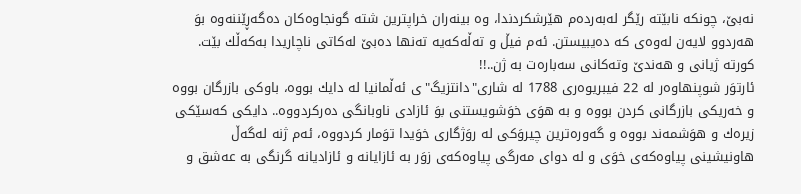نه‌بێ، چونكه‌ نابێته‌ رێگر له‌به‌رده‌م هێرشكردندا، وه‌ بینه‌ران خراپترین شته‌ گونجاوه‌كان ده‌گه‌ڕێننه‌وه‌ بوَ هه‌ردوو لایه‌ن له‌وه‌ی‌ كه‌ ده‌یبیستن. ئه‌م فیڵ و ته‌ڵه‌كه‌یه‌ ته‌نها ده‌بێ له‌كاتی‌ ناچاریدا به‌كه‌ڵك بێت.
كورته‌ ژیانی‌ و هه‌ندێ وته‌كانی‌ سه‌باره‌ت به‌ ژن..!!
ئارتوَر شوپنهاوه‌ر له‌ 22 فیبریوه‌ری‌ 1788 له‌ شاری‌"دانتزیگ"ی‌ ئه‌ڵمانیا له‌ دایك بووه‌، باوكی‌ بازرگان بووه‌ و خه‌ریكی‌ بازرگانی‌ كردن بووه‌ و به‌ هوَی‌ خوَشویستنی‌ بوَ ئازادی‌ ناوبانگی‌ ده‌ركردووه‌.. دایكی‌ كه‌سێكی‌ زیره‌ك و هوَشمه‌ند بووه‌ و گه‌وره‌ترین چیروَكی‌ له‌ روَژگاری‌ خوَیدا توَمار كردووه‌، ئه‌م ژنه‌ له‌گه‌ڵ هاونیشینی‌ پیاوه‌كه‌ی‌ خوَی‌ و له‌ دوای‌ مه‌رگی‌ پیاوه‌كه‌ی‌ زوَر به‌ ئازایانه‌ و ئازادیانه‌ گرنگی‌ به‌ عه‌شق و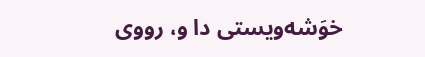خوَشه‌ویستی‌ دا و، رووی‌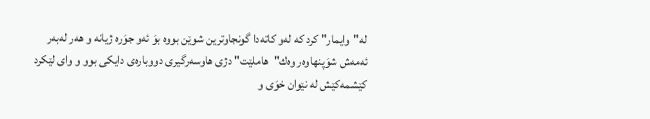له‌"وایمار" كرد كه‌ له‌و كاته‌دا گونجاوترین شوێن بووه‌ بوَ ئه‌و جوَره‌ ژیانه‌ و هه‌ر له‌به‌ر ئه‌مه‌ش شوَپنهاوه‌ر وه‌ك"هاملێت" دژی‌ هاوسه‌رگیری‌ دووباره‌ی‌ دایكی‌ بوو و وای‌ لێكرد كێشمه‌كێش له‌ نێوان خوَی‌ و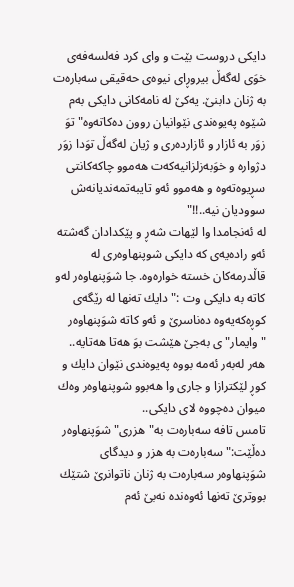دایكی‌ دروست بێت و وای‌ كرد فه‌لسه‌فه‌ی‌ خوَی‌ له‌گه‌ڵ بیروڕای‌ نیوه‌ی‌ حه‌قیقی سه‌باره‌ت به‌ ژنان دابنێ. یه‌كێ له‌ نامه‌كانی‌ دایكی‌ به‌م شێوه‌ په‌یوه‌ندی‌ نێوانیان روون ده‌كاته‌وه‌" توَ زوَر به‌ ئازار و ئازارده‌ری‌ و ژیان له‌گه‌ڵ توَدا زوَر دژواره‌ و خوَبه‌زلزانیه‌كه‌ت هه‌موو چاكه‌كانتی‌ سڕیوه‌ته‌وه‌ و هه‌موو ئه‌و تایبه‌تمه‌ندیانه‌ش سوودیان نیه‌..!!"
له‌ ئه‌نجامدا وا لێهات شه‌ڕ و پێكدادان گه‌شته‌ ئه‌و راده‌یه‌ی‌ كه‌ دایكی‌ شوپنهاوه‌ری‌ له‌ قاڵدرمه‌كان خسته‌ خواره‌وه‌. جا شوَپنهاوه‌ر له‌و كاته‌ به‌ دایكی‌ وت :" دایك ته‌نها له‌ رێگه‌ی‌ كوڕه‌كه‌یه‌وه‌ ده‌ناسرێ و ئه‌و كاته‌ شوَپنهاوه‌ر "وایمار"ی‌ به‌جێ هێشت بوَ هه‌تا هه‌تایه‌..
هه‌ر له‌به‌ر ئه‌مه‌ بووه‌ په‌یوه‌ندی‌ نێوان دایك و كوڕ لێكترازا و جاری‌ وا هه‌بوو شوپنهاوه‌ر وه‌ك میوان ده‌چووه‌ لای‌ دایكی‌..
تامس تافه‌ سه‌باره‌ت به‌"هزری‌" شوَپنهاوه‌ر ده‌ڵێت:" سه‌باره‌ت به‌ هزر و دیدگای‌ شوَپنهاوه‌ر سه‌باره‌ت به‌ ژنان ناتوانرێ شتێك بووترێ ته‌نها ئه‌وه‌نده‌ نه‌بێ ئه‌م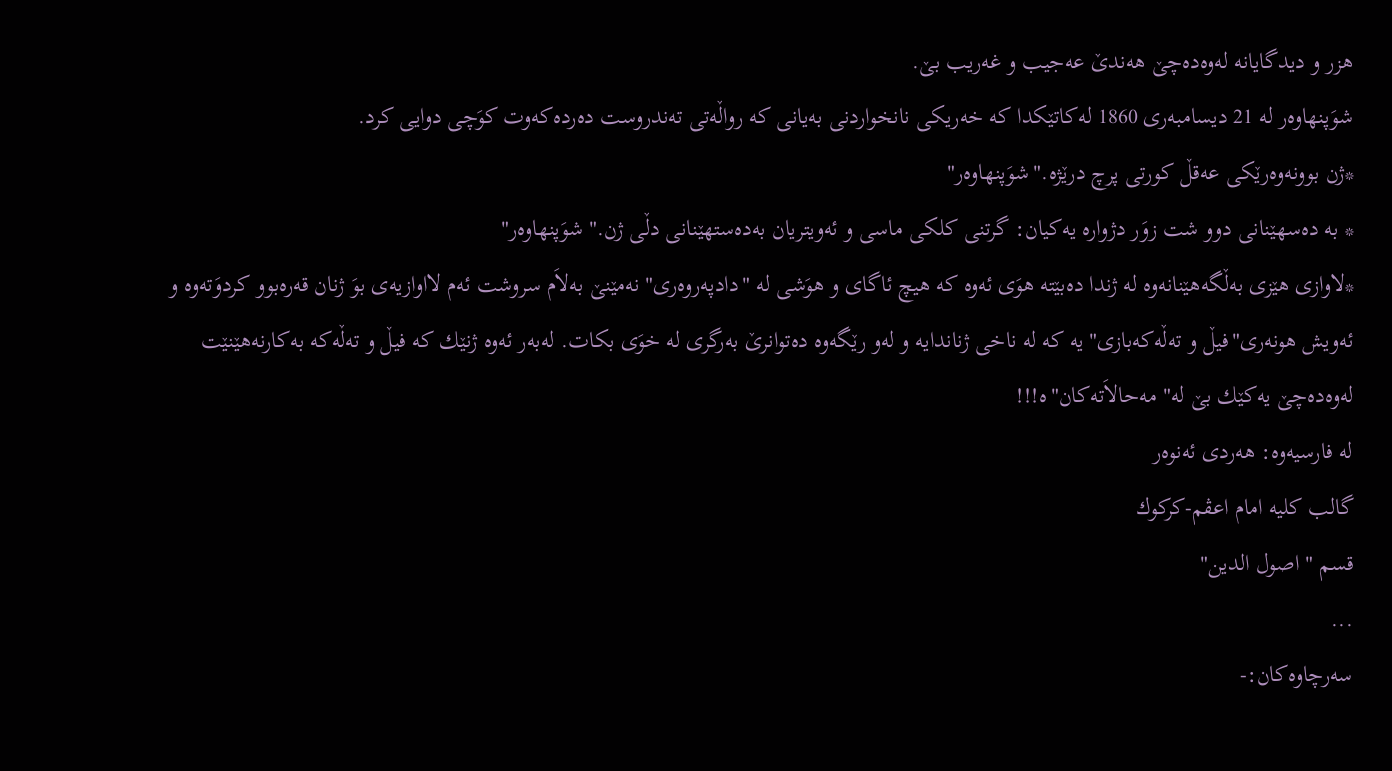هزر و دیدگایانه‌ له‌وه‌ده‌چێ هه‌ندێ عه‌جیب و غه‌ریب بێ.
شوَپنهاوه‌ر له‌ 21 دیسامبه‌ری‌ 1860 له‌كاتێكدا كه‌ خه‌ریكی‌ نانخواردنی‌ به‌یانی‌ كه‌ رواڵه‌تی‌ ته‌ندروست ده‌رده‌كه‌وت كوَچی‌ دوایی كرد.
*ژن بوونه‌وه‌رێكی‌ عه‌قڵ كورتی‌ پرچ درێژه‌."شوَپنهاوه‌ر"
* به‌ ده‌سهێنانی‌ دوو شت زوَر دژواره‌ یه‌كیان: گرتنی‌ كلكی‌ ماسی و ئه‌ویتریان به‌ده‌ستهێنانی‌ دڵی‌ ژن." شوَپنهاوه‌ر"
*لاوازی‌ هێزی‌ به‌ڵگه‌هێنانه‌وه‌ له‌ ژندا ده‌بێته‌ هوَی‌ ئه‌وه‌ كه‌ هیچ ئاگای‌ و هوَشی له‌ "دادپه‌روه‌ری‌" نه‌مێنێ به‌لاَم سروشت ئه‌م لااوازیه‌ی‌ بوَ ژنان قه‌ره‌بوو كردوَته‌وه‌ و ئه‌ویش هونه‌ری‌"فیڵ و ته‌ڵه‌كه‌بازی"یه‌ كه‌ له‌ ناخی‌ ژناندایه‌ و له‌و رێگه‌وه‌ ده‌توانرێ به‌رگری‌ له‌ خوَی‌ بكات. له‌به‌ر ئه‌وه‌ ژنێك كه‌ فیڵ و ته‌ڵه‌كه‌ به‌كارنه‌هێنێت له‌وه‌ده‌چێ یه‌كێك بێ له‌" مه‌حالاَته‌كان"ه‌!!!
له‌ فارسیه‌وه‌: هه‌ردی‌ ئه‌نوه‌ر
گالب كلیه‌ امام اعڤم-كركوك
قسم "اصول الدین"
...
سه‌رچاوه‌كان:-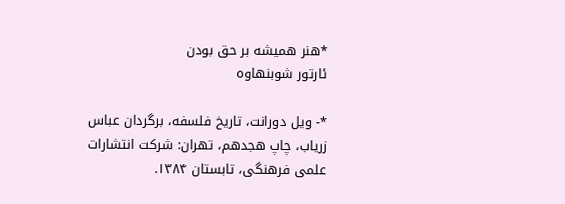*هنر هميشه بر حق بودن
ئارتور شوبنهاوه

*- ویل دورانت، تاریخ فلسفه، برگردان عباس زریاب، چاپ هجدهم، تهران: شرکت انتشارات علمی فرهنگی، تابستان ۱۳۸۴.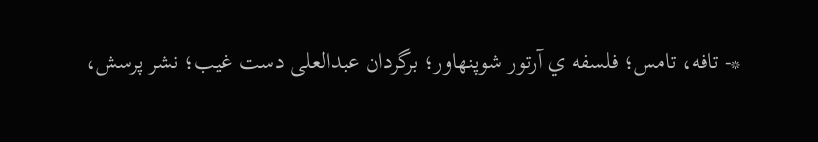*- تافه، تامس؛ فلسفه ي آرتور شوپنهاور؛ برگردان عبدالعلی دست غیب؛ نشر پرسش،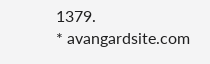1379.
* avangardsite.com